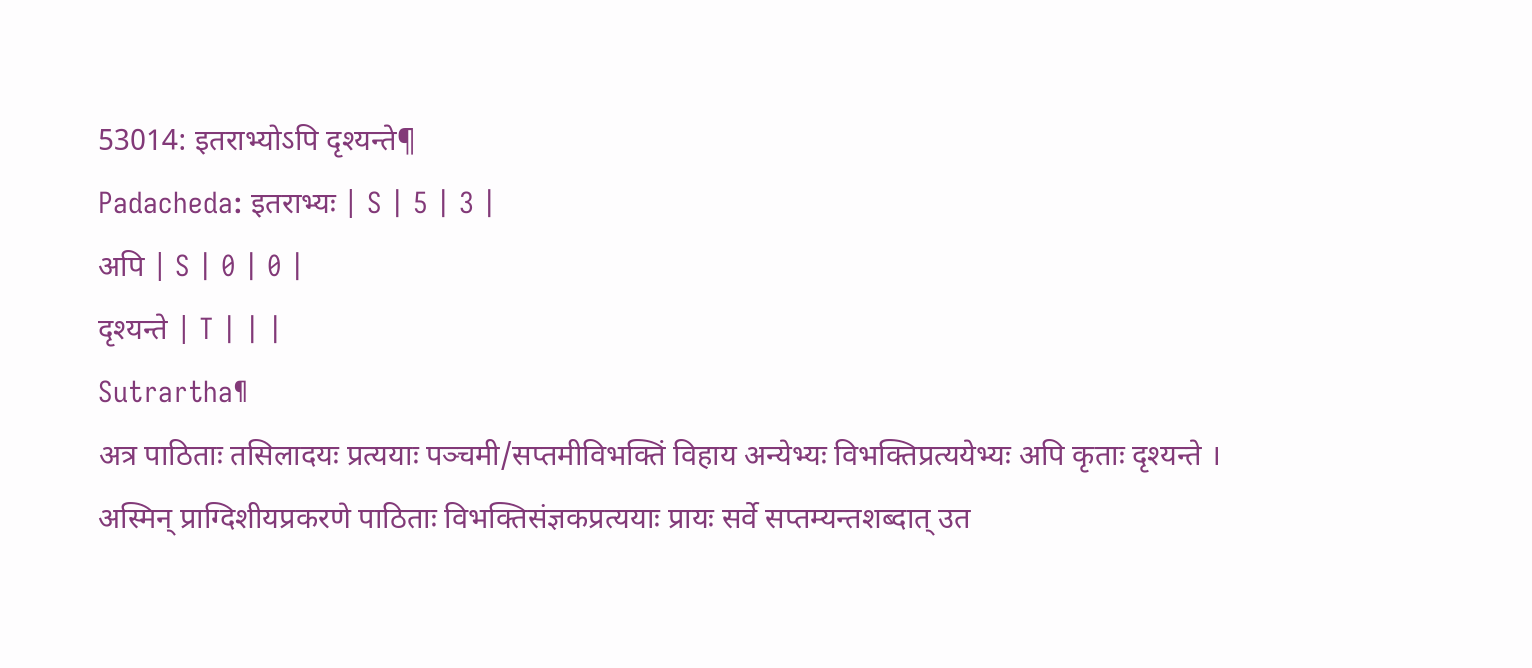53014: इतराभ्योऽपि दृश्यन्ते¶
Padacheda: इतराभ्यः | S | 5 | 3 |
अपि | S | 0 | 0 |
दृश्यन्ते | T | | |
Sutrartha¶
अत्र पाठिताः तसिलादयः प्रत्ययाः पञ्चमी/सप्तमीविभक्तिं विहाय अन्येभ्यः विभक्तिप्रत्ययेभ्यः अपि कृताः दृश्यन्ते ।
अस्मिन् प्राग्दिशीयप्रकरणे पाठिताः विभक्तिसंज्ञकप्रत्ययाः प्रायः सर्वे सप्तम्यन्तशब्दात् उत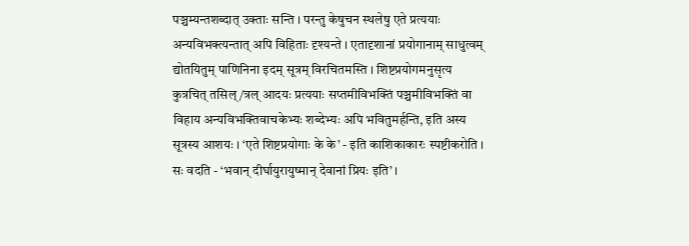पञ्चम्यन्तशब्दात् उक्ताः सन्ति । परन्तु केषुचन स्थलेषु एते प्रत्ययाः अन्यविभक्त्यन्तात् अपि विहिताः दृश्यन्ते । एतादृशानां प्रयोगानाम् साधुत्वम् द्योतयितुम् पाणिनिना इदम् सूत्रम् विरचितमस्ति । शिष्टप्रयोगमनुसृत्य कुत्रचित् तसिल् /त्रल् आदयः प्रत्ययाः सप्तमीविभक्तिं पञ्चमीविभक्तिं वा विहाय अन्यविभक्तिवाचकेभ्यः शब्देभ्यः अपि भवितुमर्हन्ति, इति अस्य सूत्रस्य आशयः । ‘एते शिष्टप्रयोगाः के के’ - इति काशिकाकारः स्पष्टीकरोति । सः वदति - ‘भवान् दीर्घायुरायुष्मान् देवानां प्रियः इति’ ।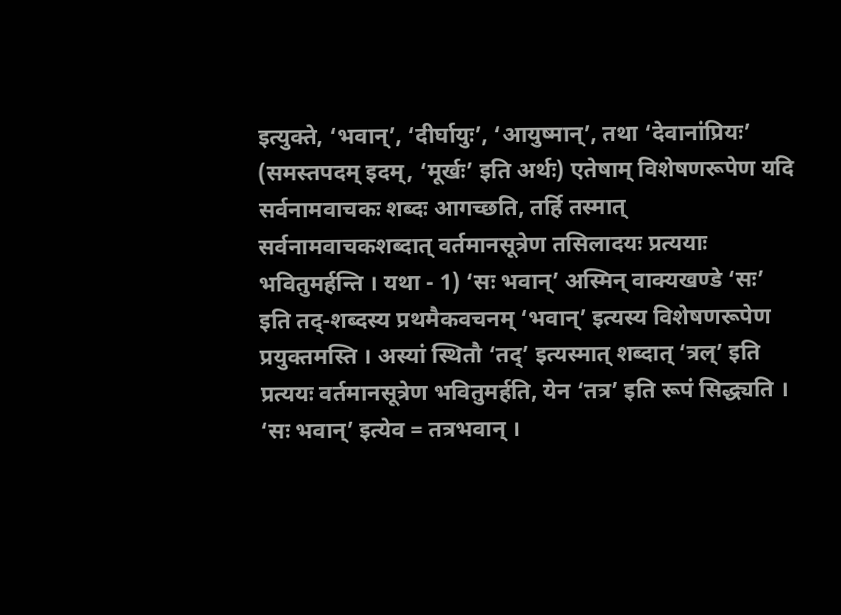इत्युक्ते, ‘भवान्’, ‘दीर्घायुः’, ‘आयुष्मान्’, तथा ‘देवानांप्रियः’ (समस्तपदम् इदम्, ‘मूर्खः’ इति अर्थः) एतेषाम् विशेषणरूपेण यदि सर्वनामवाचकः शब्दः आगच्छति, तर्हि तस्मात् सर्वनामवाचकशब्दात् वर्तमानसूत्रेण तसिलादयः प्रत्ययाः भवितुमर्हन्ति । यथा - 1) ‘सः भवान्’ अस्मिन् वाक्यखण्डे ‘सः’ इति तद्-शब्दस्य प्रथमैकवचनम् ‘भवान्’ इत्यस्य विशेषणरूपेण प्रयुक्तमस्ति । अस्यां स्थितौ ‘तद्’ इत्यस्मात् शब्दात् ‘त्रल्’ इति प्रत्ययः वर्तमानसूत्रेण भवितुमर्हति, येन ‘तत्र’ इति रूपं सिद्ध्यति । ‘सः भवान्’ इत्येव = तत्रभवान् ।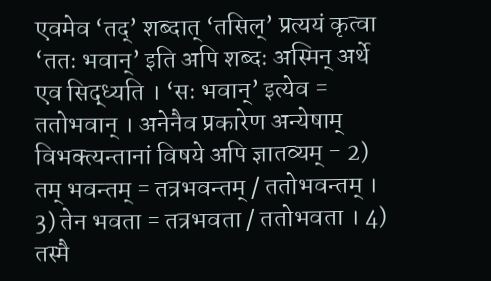एवमेव ‘तद्’ शब्दात् ‘तसिल्’ प्रत्ययं कृत्वा ‘ततः भवान्’ इति अपि शब्दः अस्मिन् अर्थे एव सिद्ध्यति । ‘सः भवान्’ इत्येव = ततोभवान् । अनेनैव प्रकारेण अन्येषाम् विभक्त्यन्तानां विषये अपि ज्ञातव्यम् - 2) तम् भवन्तम् = तत्रभवन्तम् / ततोभवन्तम् । 3) तेन भवता = तत्रभवता / ततोभवता । 4) तस्मै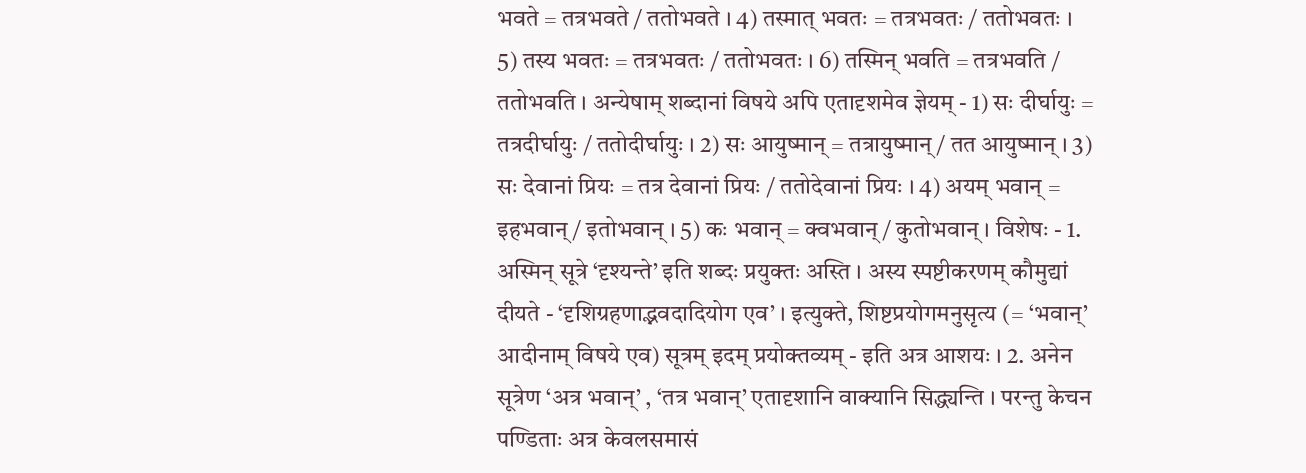भवते = तत्रभवते / ततोभवते । 4) तस्मात् भवतः = तत्रभवतः / ततोभवतः । 5) तस्य भवतः = तत्रभवतः / ततोभवतः । 6) तस्मिन् भवति = तत्रभवति / ततोभवति । अन्येषाम् शब्दानां विषये अपि एतादृशमेव ज्ञेयम् - 1) सः दीर्घायुः = तत्रदीर्घायुः / ततोदीर्घायुः । 2) सः आयुष्मान् = तत्रायुष्मान् / तत आयुष्मान् । 3) सः देवानां प्रियः = तत्र देवानां प्रियः / ततोदेवानां प्रियः । 4) अयम् भवान् = इहभवान् / इतोभवान् । 5) कः भवान् = क्वभवान् / कुतोभवान् । विशेषः - 1. अस्मिन् सूत्रे ‘दृश्यन्ते’ इति शब्दः प्रयुक्तः अस्ति । अस्य स्पष्टीकरणम् कौमुद्यां दीयते - ‘दृशिग्रहणाद्भवदादियोग एव’ । इत्युक्ते, शिष्टप्रयोगमनुसृत्य (= ‘भवान्’ आदीनाम् विषये एव) सूत्रम् इदम् प्रयोक्तव्यम् - इति अत्र आशयः । 2. अनेन सूत्रेण ‘अत्र भवान्’ , ‘तत्र भवान्’ एतादृशानि वाक्यानि सिद्ध्यन्ति । परन्तु केचन पण्डिताः अत्र केवलसमासं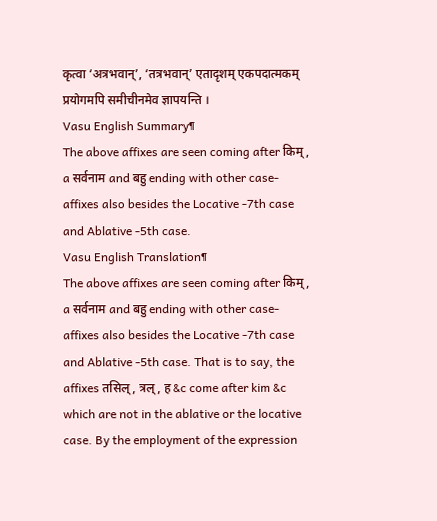कृत्वा ‘अत्रभवान्’, ‘तत्रभवान्’ एतादृशम् एकपदात्मकम् प्रयोगमपि समीचीनमेव ज्ञापयन्ति ।
Vasu English Summary¶
The above affixes are seen coming after किम् , a सर्वनाम and बहु ending with other case-affixes also besides the Locative -7th case and Ablative -5th case.
Vasu English Translation¶
The above affixes are seen coming after किम् , a सर्वनाम and बहु ending with other case-affixes also besides the Locative -7th case and Ablative -5th case. That is to say, the affixes तसिल्, त्रल्, ह &c come after kim &c which are not in the ablative or the locative case. By the employment of the expression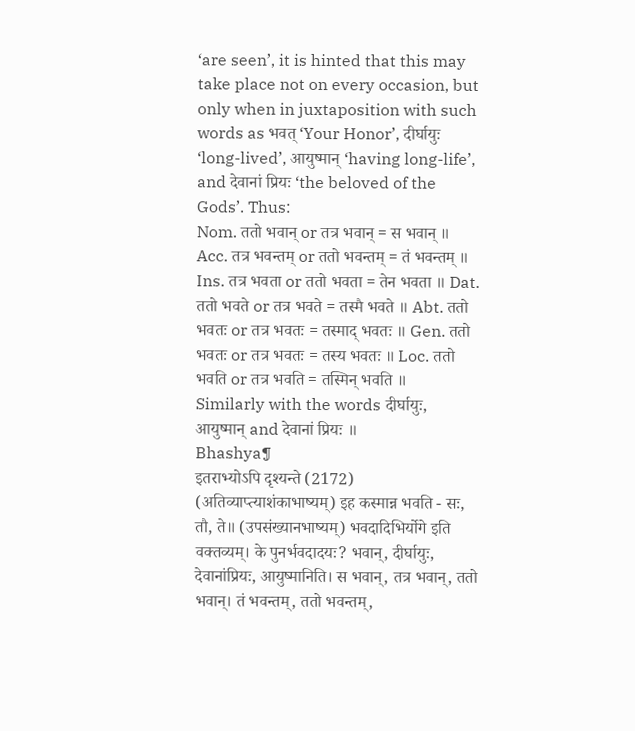‘are seen’, it is hinted that this may take place not on every occasion, but only when in juxtaposition with such words as भवत् ‘Your Honor’, दीर्घायुः ‘long-lived’, आयुष्मान् ‘having long-life’, and देवानां प्रियः ‘the beloved of the Gods’. Thus:
Nom. ततो भवान् or तत्र भवान् = स भवान् ॥ Acc. तत्र भवन्तम् or ततो भवन्तम् = तं भवन्तम् ॥ Ins. तत्र भवता or ततो भवता = तेन भवता ॥ Dat. ततो भवते or तत्र भवते = तस्मै भवते ॥ Abt. ततो भवतः or तत्र भवतः = तस्माद् भवतः ॥ Gen. ततो भवतः or तत्र भवतः = तस्य भवतः ॥ Loc. ततो भवति or तत्र भवति = तस्मिन् भवति ॥
Similarly with the words दीर्घायुः, आयुष्मान् and देवानां प्रियः ॥
Bhashya¶
इतराभ्योऽपि दृश्यन्ते (2172) (अतिव्याप्त्याशंकाभाष्यम्) इह कस्मान्न भवति - सः, तौ, ते॥ (उपसंख्यानभाष्यम्) भवदादिभिर्योगे इति वक्तव्यम्। के पुनर्भवदादयः? भवान्, दीर्घायुः, देवानांप्रियः, आयुष्मानिति। स भवान्, तत्र भवान्, ततो भवान्। तं भवन्तम्, ततो भवन्तम्,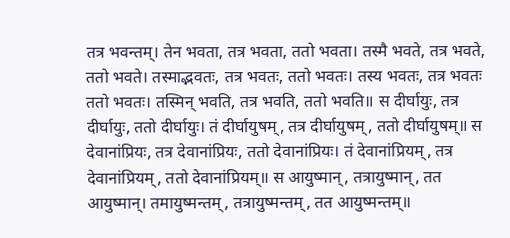तत्र भवन्तम्। तेन भवता, तत्र भवता, ततो भवता। तस्मै भवते, तत्र भवते, ततो भवते। तस्माद्भवतः, तत्र भवतः, ततो भवतः। तस्य भवतः, तत्र भवतः ततो भवतः। तस्मिन् भवति, तत्र भवति, ततो भवति॥ स दीर्घायुः, तत्र दीर्घायुः, ततो दीर्घायुः। तं दीर्घायुषम्, तत्र दीर्घायुषम्, ततो दीर्घायुषम्॥ स देवानांप्रियः, तत्र देवानांप्रियः, ततो देवानांप्रियः। तं देवानांप्रियम्, तत्र देवानांप्रियम्, ततो देवानांप्रियम्॥ स आयुष्मान्, तत्रायुष्मान्, तत आयुष्मान्। तमायुष्मन्तम्, तत्रायुष्मन्तम्, तत आयुष्मन्तम्॥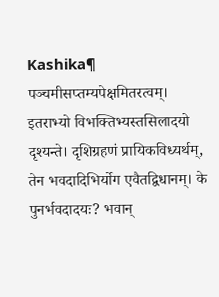Kashika¶
पञ्चमीसप्तम्यपेक्षमितरत्वम्। इतराभ्यो विभक्तिभ्यस्तसिलादयो दृश्यन्ते। दृशिग्रहणं प्रायिकविध्यर्थम्, तेन भवदादिभिर्योग एवैतद्विधानम्। के पुनर्भवदादयः? भवान्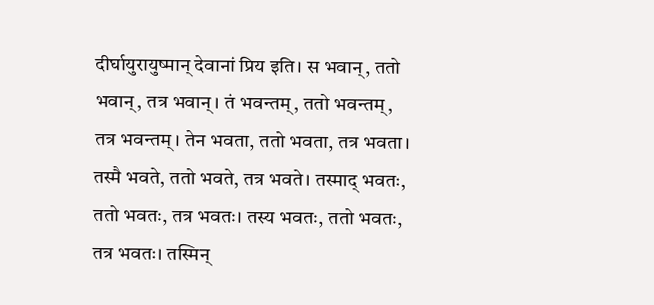दीर्घायुरायुष्मान् देवानां प्रिय इति। स भवान्, ततो भवान्, तत्र भवान्। तं भवन्तम्, ततो भवन्तम्, तत्र भवन्तम्। तेन भवता, ततो भवता, तत्र भवता। तस्मै भवते, ततो भवते, तत्र भवते। तस्माद् भवतः, ततो भवतः, तत्र भवतः। तस्य भवतः, ततो भवतः, तत्र भवतः। तस्मिन्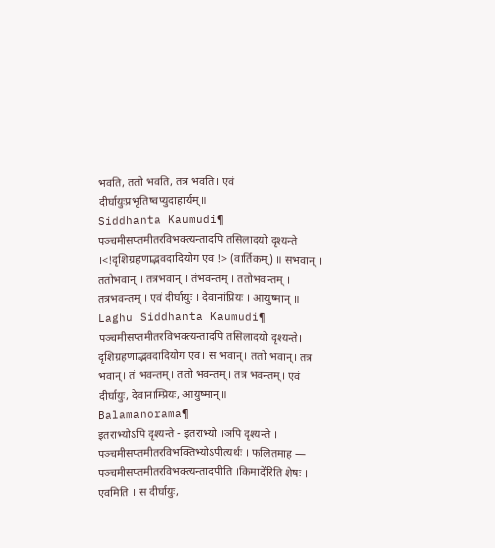भवति, ततो भवति, तत्र भवति। एवं दीर्घायुःप्रभृतिष्वप्युदाहार्यम्॥
Siddhanta Kaumudi¶
पञ्चमीसप्तमीतरविभक्त्यन्तादपि तसिलादयो दृश्यन्ते ।<!दृशिग्रहणाद्भवदादियोग एव !> (वार्तिकम्) ॥ सभवान् । ततोभवान् । तत्रभवान् । तंभवन्तम् । ततोभवन्तम् । तत्रभवन्तम् । एवं दीर्घायुः । देवानांप्रियः । आयुष्मान् ॥
Laghu Siddhanta Kaumudi¶
पञ्चमीसप्तमीतरविभक्त्यन्तादपि तसिलादयो दृश्यन्ते। दृशिग्रहणाद्भवदादियोग एव। स भवान्। ततो भवान्। तत्र भवान्। तं भवन्तम्। ततो भवन्तम्। तत्र भवन्तम्। एवं दीर्घायुः, देवानाम्प्रियः, आयुष्मान्॥
Balamanorama¶
इतराभ्योऽपि दृश्यन्ते - इतराभ्यो ।ञपि दृश्यन्ते । पञ्चमीसप्तमीतरविभक्तिभ्योऽपीत्यर्थः । फलितमाह — पञ्चमीसप्तमीतरविभक्त्यन्तादपीति ।किमादे॑रिति शेषः । एवमिति । स दीर्घायुः,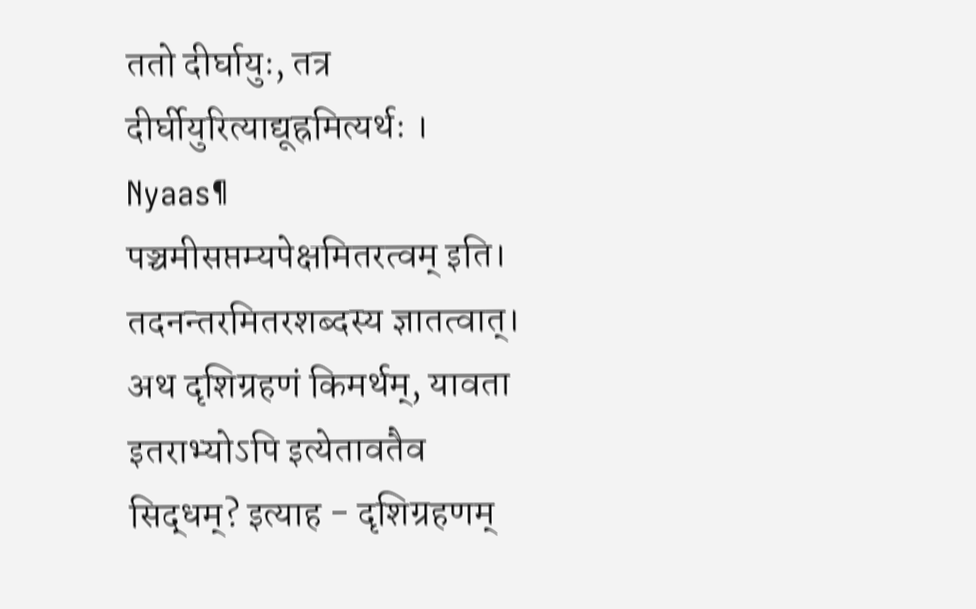ततो दीर्घायुः, तत्र दीर्घीयुरित्याद्यूह्रमित्यर्थः ।
Nyaas¶
पञ्चमीसप्तम्यपेक्षमितरत्वम् इति। तदनन्तरमितरशब्दस्य ज्ञातत्वात्। अथ दृशिग्रहणं किमर्थम्, यावता इतराभ्योऽपि इत्येतावतैव सिद्धम्? इत्याह - दृशिग्रहणम्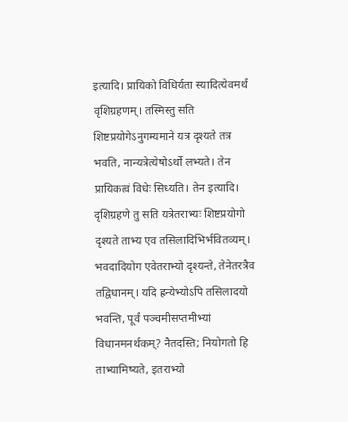इत्यादि। प्रायिको विधिर्यता स्यादित्येवमर्थं वृशिग्रहणम्। तस्मिस्तु सति शिष्टप्रयोगेऽनुगम्यमाने यत्र दृश्यते तत्र भवति, नान्यत्रेत्येषोऽर्थो लभ्यते। तेन प्रायिकत्वं विधेः सिध्यति। तेन इत्यादि। दृशिग्रहणे तु सति यत्रेतराभ्यः शिष्टप्रयोगो दृश्यते ताभ्य एव तसिलादिभिर्भवितव्यम्। भवदादियोग एवेतराभ्यो दृश्यन्ते, तेनेतरत्रैव तद्विधानम्। यदि ह्रन्येभ्योऽपि तसिलादयो भवन्ति, पूर्वं पञ्चमीसप्तमीभ्यां विधानमनर्थकम्? नैतदस्ति; नियोगतो हि ताभ्यामिष्यते, इतराभ्यो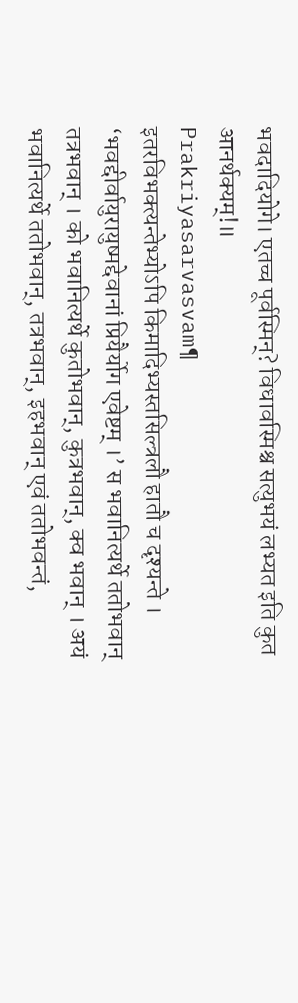भवदादियोगे। एतच्च पूर्वस्मिन्? विधावस्मिश्च सत्युभयं लभ्यत इति कुत आनर्थक्यम्!॥
Prakriyasarvasvam¶
इतरविभक्त्यन्तेभ्योऽपि किमादिभ्यस्तसिल्त्रलौ हातौ च दृश्यन्ते । ‘भवद्दीर्वायुरायुष्मद्देवानां प्रियैर्योग एवेष्टम् ।’ स भवानित्यर्थे ततोभवान् तत्रभवान् । को भवानित्यर्थे कुतोभवान्, कुत्रभवान्, क्व भवान् । अयं भवानित्यर्थे ततोभवान्, तत्रभवान्, इहभवान् एवं ततोभवन्तं,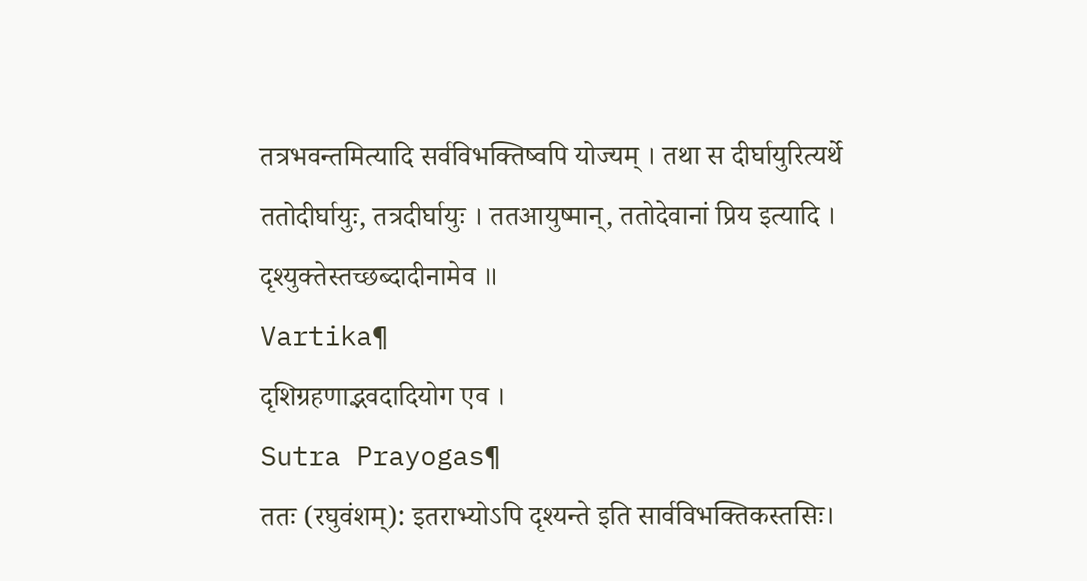तत्रभवन्तमित्यादि सर्वविभक्तिष्वपि योज्यम् । तथा स दीर्घायुरित्यर्थे ततोदीर्घायुः, तत्रदीर्घायुः । ततआयुष्मान्, ततोदेवानां प्रिय इत्यादि । दृश्युक्तेस्तच्छब्दादीनामेव ॥
Vartika¶
दृशिग्रहणाद्भवदादियोग एव ।
Sutra Prayogas¶
ततः (रघुवंशम्): इतराभ्योऽपि दृश्यन्ते इति सार्वविभक्तिकस्तसिः।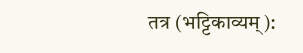तत्र (भट्टिकाव्यम्):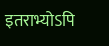इतराभ्योऽपि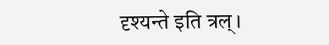दृश्यन्ते इति त्रल्।